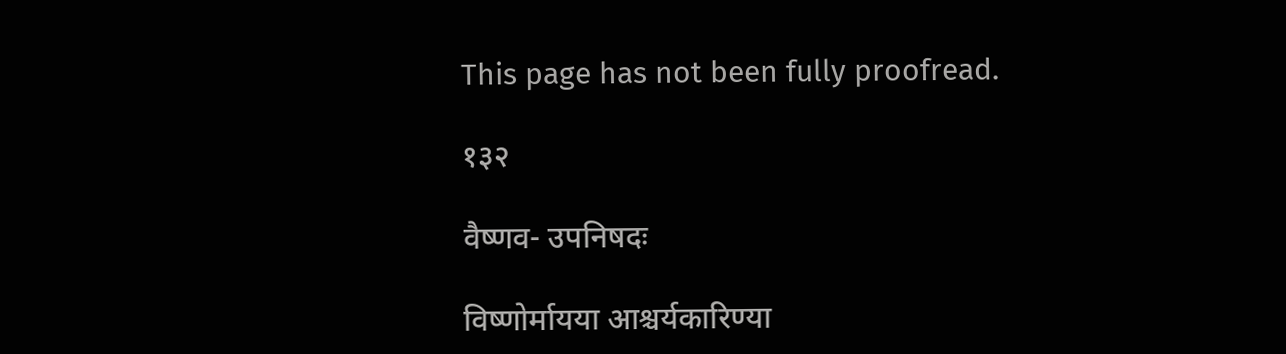This page has not been fully proofread.

१३२

वैष्णव- उपनिषदः

विष्णोर्मायया आश्चर्यकारिण्या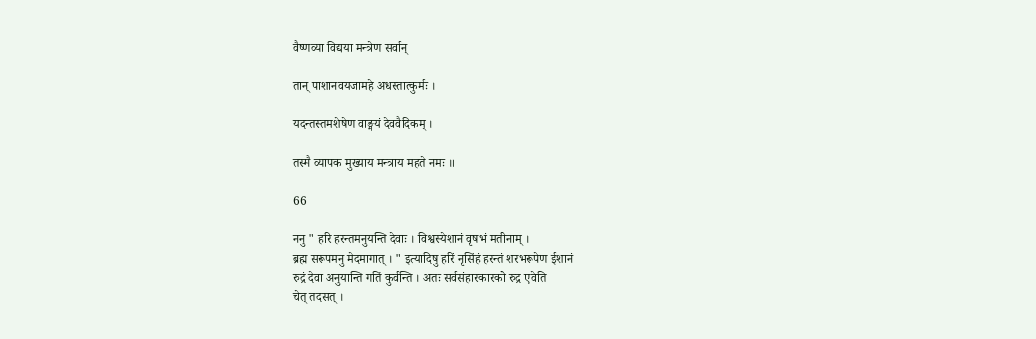वैष्णव्या विद्यया मन्त्रेण सर्वान्

तान् पाशानवयजामहे अधस्तात्कुर्मः ।

यदन्तस्तमशेषेण वाङ्मयं देववैदिकम् ।

तस्मै व्यापक मुख्याय मन्त्राय महते नमः ॥

66

ननु " हरि हरन्तमनुयन्ति देवाः । विश्वस्येशानं वृषभं मतीनाम् ।
ब्रह्म सरूपमनु मेदमागात् । " इत्यादिषु हरिं नृसिंहं हरन्तं शरभरूपेण ईशानं
रुद्रं देवा अनुयान्ति गतिं कुर्वन्ति । अतः सर्वसंहारकारको रुद्र एवेति
चेत् तदसत् ।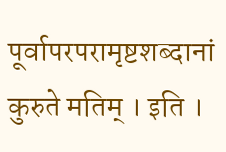पूर्वापरपरामृष्टशब्दानां कुरुते मतिम् । इति ।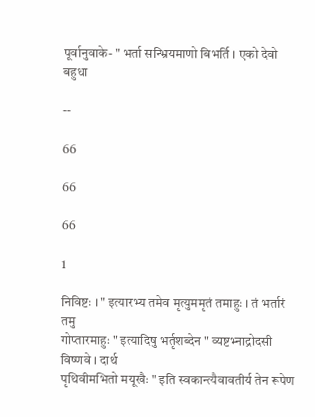पूर्वानुवाके- " भर्ता सन्भ्रियमाणो बिभर्ति । एको देवो बहुधा

--

66

66

66

1

निविष्टः । " इत्यारभ्य तमेव मृत्युममृतं तमाहुः । तं भर्तारं तमु
गोप्तारमाहुः " इत्यादिषु भर्तृशब्देन " व्यष्टभ्नाद्रोदसी विष्णवे । दार्थ
पृथिवीमभितो मयूखैः " इति स्वकान्त्यैवावतीर्य तेन रूपेण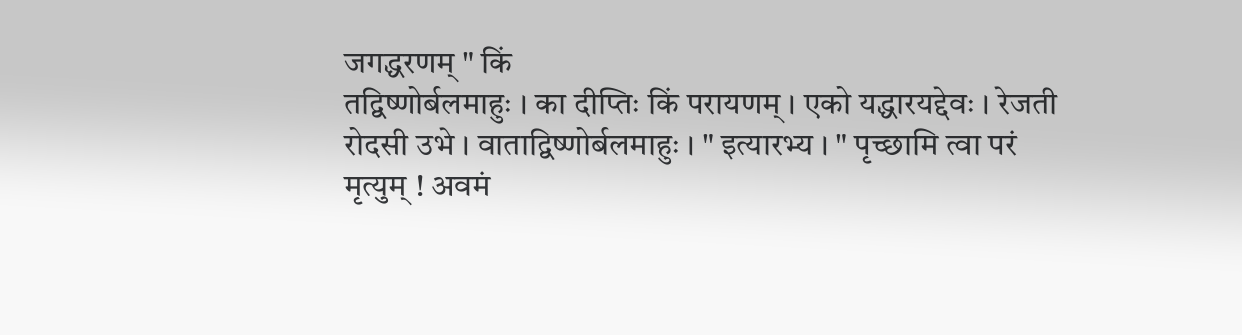जगद्धरणम् " किं
तद्विष्णोर्बलमाहुः । का दीप्तिः किं परायणम् । एको यद्धारयद्देवः । रेजती
रोदसी उभे । वाताद्विष्णोर्बलमाहुः । " इत्यारभ्य । " पृच्छामि त्वा परं
मृत्युम् ! अवमं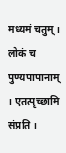मध्यमं चतुम् । लोकं च पुण्यपापानाम् । एतत्पृच्छामि संप्रति ।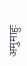अमुमाहुः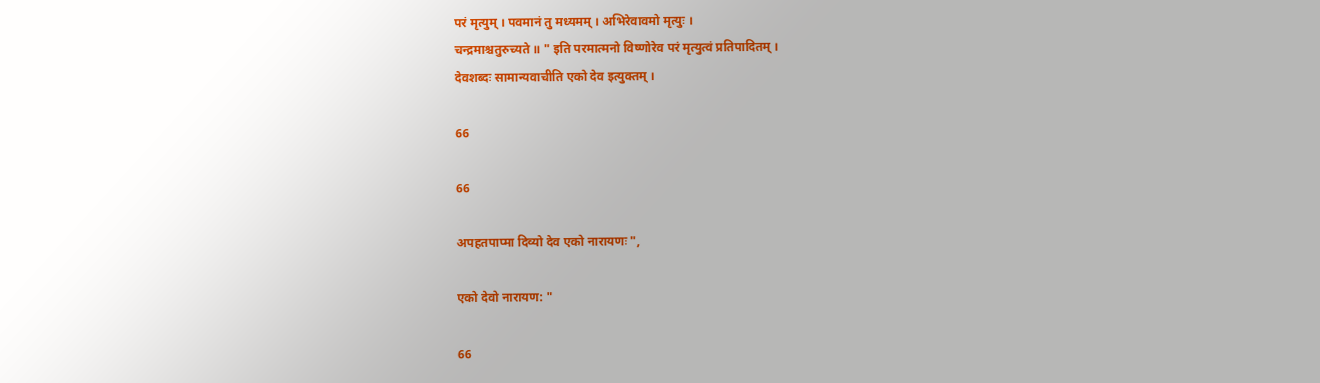परं मृत्युम् । पवमानं तु मध्यमम् । अभिरेवावमो मृत्युः ।
चन्द्रमाश्चतुरुच्यते ॥ " इति परमात्मनो विष्णोरेव परं मृत्युत्वं प्रतिपादितम् ।
देवशब्दः सामान्यवाचीति एको देव इत्युक्तम् ।

66

66

अपहतपाप्मा दिव्यो देव एको नारायणः ",

एको देवो नारायण: "

66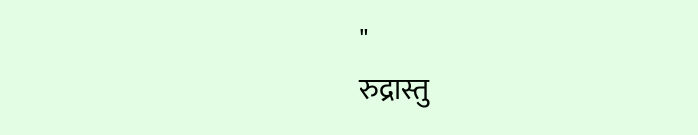"
रुद्रास्तु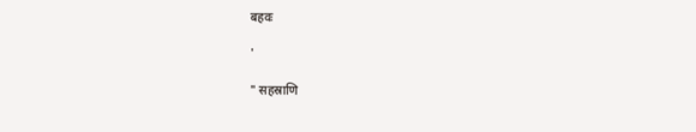बहवः

'

" सहस्राणि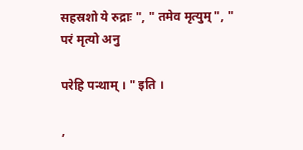सहस्रशो ये रुद्राः ", " तमेव मृत्युम् ", " परं मृत्यो अनु

परेहि पन्थाम् । " इति ।

,